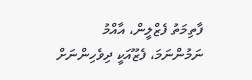ފާތިމަތު ފެޒްލީން، އާއްމު ނަމުންނަމަ، ފެޒޫއަކީ ދިވެހިންނަށް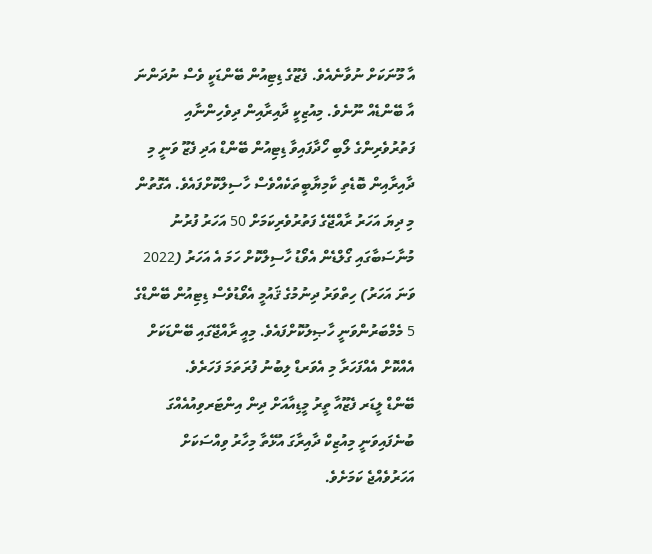އާ މޫނަކަށް ނުވާނެއެވެ. ފެޒޫގެ ޑިޓިއުން ބޭންޑަކީ ވެސް ނުދަންނަ އާ ބޭންޑެއް ނޫނެވެ. މިއުޒިކީ ދާއިރާއިން ދިވެހިންނާއި ފަތުރުވެރިންގެ ލޯބި ހޯދާފައިވާ ޑިޓިއުން ބޭންޑް އަދި ފެޒޫ ވަނީ މި ދާއިރާއިން ބޮޑެތި ކާމިޔާބީތަކެއްވެސް ހާސިލްކޮށްފައެވެ. އެގޮތުން މި ދިޔަ އަހަރު ރާއްޖޭގެ ފަތުރުވެރިކަމަށް 50 އަހަރު ފުރުނު މުނާސަބާގައި ގޯލްޑެން އެވޯޑު ހާސިލްކޮށް ހަމަ އެ އަހަރު (2022 ވަނަ އަހަރު) ހިތްވަރު ދިނުމުގެ ޤައުމީ އެވޯޑުވެސް ޑިޓިއުން ބޭންޑްގެ 5 މެމްބަރުންވަނީ ހާޞިލުކޮށްފައެވެ. މިއީ ރާއްޖޭގައި ބޭންޑަކަށް އެއްކޮށް އެއްފަހަރާ މި އެވަރޑް ލިބުނު ފުރަތަމަ ފަހަރެވެ.
ބޭންޑް ލީޑަރ ފެޒޫއާ ތީރު މީޑިއާއަށް ދިން އިންޓަރވިއުއެއްގަ ބުނެފައިވަނީ މިއުޒިކް ދާއިރާގަ އުޅޭތާ މިހާރު ވިއްސަކަށް އަހަރުވެއްޖެ ކަމަށެވެ.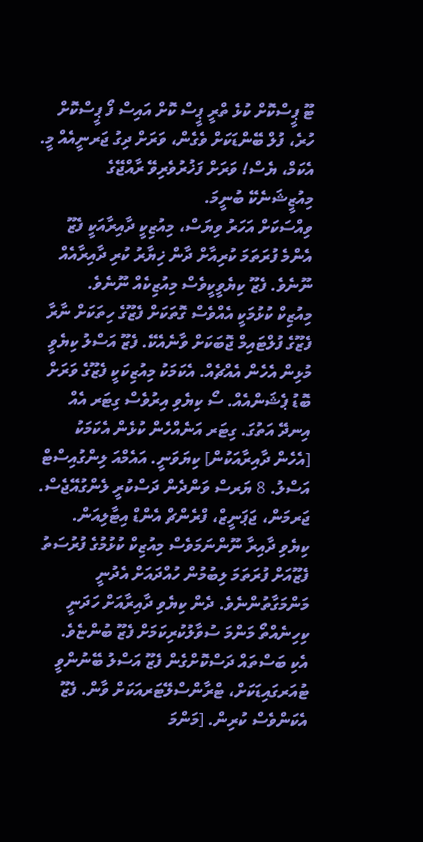ޓޫ ޕީސްކޮށް ކުޅެ ތްރީ ޕީސް ކޮށް އައިސް ފޯ ޕީސްކޮށް ހުރެ، ފުލް ބޭންޑަކަށް ވެގެން، ވަރަށް ދިގު ޖަރނީއެއް މީ. އެކަމް، ޔެސް! ވަރަށް ފަޚުރުވެރިވޭ ރާއްޖޭގެ މިއުޒީޝަނެކޭ ބުނީމަ.
ވިއްސަކަށް އަހަރު ވިޔަސް، މިއުޒިކީ ދާއިރާއަކީ ފެޒޫ އެންމެ ފުރަތަމަ ކުރިއާށް ދާން ޚިޔާރު ކުރި ދާއިރާއެއް ނޫނެވެ. ފެޒޫ ކިޔެވީކީވެސް މިއުޒިކެއް ނޫނެވެ.
މިއުޒިކް ކުޅުމަކީ އެއްވެސް ގޮތަކަށް ފެޒޫގެ ހިތަކަށް ނާރާ ފެޒޫގެ ފުލްޓައިމް ޖޮބަކަށް ވާނެއެކޭ. ފެޒޫ އަސްލު ކިޔެވީ މުޅިން އެހެން އެއްޗެއް. އެކަމަކު މިއުޒިކަކީ ފެޒޫގެ ވަރަށް ބޮޑު ޕެޝަންއެއް. ސޯ ކިޔެވި އިރުވެސް ގިޓަރ އެއް އިނދޭ އަތުގަ. ގިޓަރ އަނެއްހެން ކުޅެން އެކަމަކު [އެހެން ދާއިރާއަކުން] ކިޔަވަނީ. އައެމްއަ ލިންގުއިސްޓް އަސްލު. 8 ޔަރސް ވަންދެން ދަސްކުރީ ލެންގުއޭޖެސް. ޖަރމަން، ޖަޕަނީޒް، ފްރެންޗް އެންޑް އިޓާލިއަން.
ކިޔެވި ދާއިރާ ނޫންނަމަވެސް މިއުޒިކް ކުޅުމުގެ ފުރުސަތު ފެޒޫއަށް ފުރަތަމަ ލިބުމުން ހުއްދައަށް އެދުނީ މަންމަގާތުންނެވެ. ދެން ކިޔެވި ދާއިރާއަށް ހަދަނީ ކިހިނެއްތޯ މަންމަ ސުވާލުކުރިކަމަށް ފެޒޫ ބުންޏެވެ.
އެކި ބަސްތައް ދަސްކޮށްގެން ފެޒޫ އަސްލު ބޭނުންވީ ޓުއަރގައިޑަކަށް، ޓްރާންސްލޭޓަރއަކަށް ވާން. ފެޒޫ އެކަންވެސް ކުރިން. [މަންމަ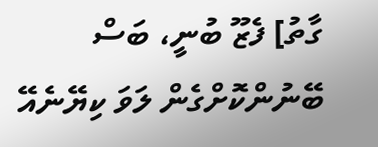ގާތު] ފެޒޫ ބުނީ، ބަސް ބޭނުންކޮށްގެން ލަވަ ކިޔޭނެއޭ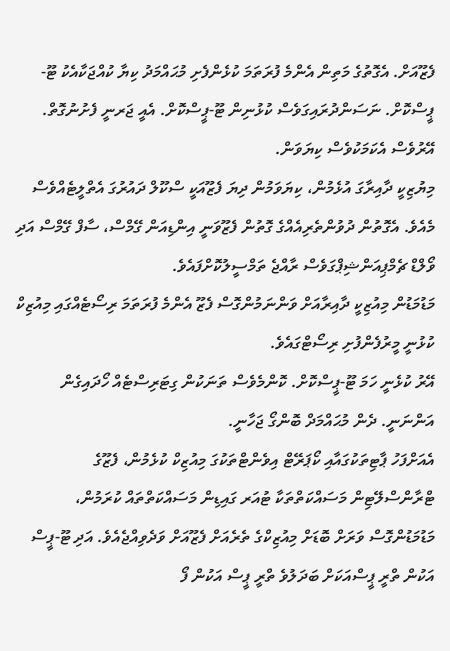ފެޒޫއަށް. އެގޮތުގެ މަތިން އެންމެ ފުރަތަމަ ކުޅެންފެށި މުޙައްމަދު ކިޔާ ކުއްޖަކާއެކު ޓޫ-ޕީސްކޮށް. ނަސަންދުރައިގަވެސް ކުޅުނިން ޓޫ-ޕީސްކޮށް. އެއީ ޖަރނީ ފެށުނުގޮތް. އޭރުވެސް އެކަމަކުވެސް ކިޔަވަން.
މިޔުޒިކީ ދާއިރާގަ އުޅެމުން، ކިޔަވަމުން ދިޔަ ފެޒޫއަކީ ސްކޫލް ދައުރުގަ އެތްލީޓެއްވެސް މެއެވެ. އެގޮތުން ދުވުންތެރިއެއްގެ ގޮތުން ފެޒޫވަނީ އިންޑިއަން ގޭމްސް، ސާފް ގޭމްސް އަދި ވޯލްޑް ޗެމްޕިއަންޝިޕްގަވެސް ރާއްޖެ ތަމްސީލުކޮށްފައެވެ.
މަޑުމަޑުން މިއުޒިކީ ދާއިރާއަށް ވަންނަމުންގޮސް ފެޒޫ އެންމެ ފުރަތަމަ ރިސޯޓެއްގައި މިއުޒިކް ކުޅުނީ މީރުފެންފުށި ރިސޯޓްގައެވެ.
އޭރު ކުޅެނީ ހަމަ ޓޫ-ޕީސްކޮށް. ކޮންމެވެސް ތަނަކުން ގިޓަރިސްޓެއް ހޯދައިގެން އަންނަނީ. ދެން މުޙައްމަދް ބޮންގޯ ޖަހާނީ.
އެއަށްފަހު ޕާޓިތަކުގައާއި ކޯޕަރޭޓް އިވެންޓްތަކުގަ މިއުޒިކް ކުޅެމުން، ފެޒޫގެ ޓްރާންސްލޭޓިން މަސައްކަތްތަކާ ޓުއަރ ގައިޑިން މަސައްކަތްތައް ކުރަމުން، މަޑުމަޑުންގޮސް ވަރަށް ބޮޑަށް މިއުޒިކްގެ ތެރެއަށް ފެޒޫއަށް ވަދެވިއްޖެއެވެ. އަދި ޓޫ-ޕީސް އަކުން ތްރީ ޕީސްއަކަށް ބަދަލުވެ ތްރީ ޕީސް އަކުން ފޯ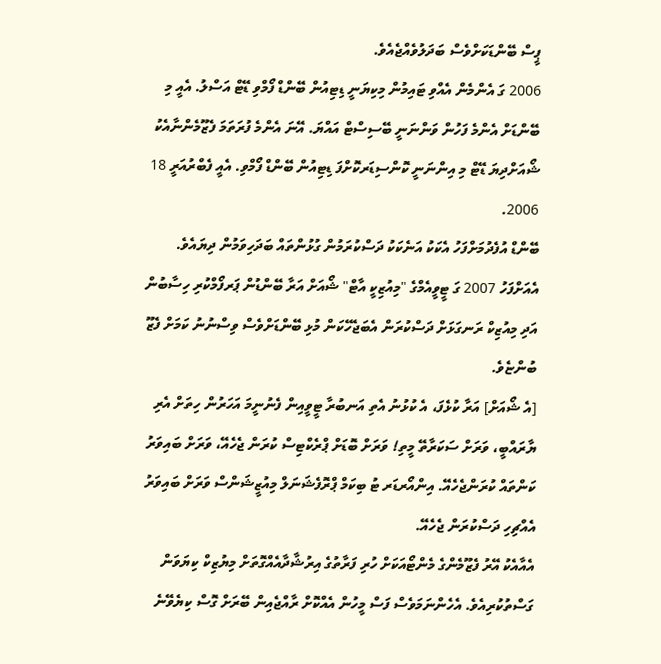ޕީސް ބޭންޑަކަށްވެސް ބަދަލުވެއްޖެއެވެ.
2006 ގަ އެންމެން އެއްވި ޓައިމުން މިކިޔަނީ ޑިޓިއުން ބޭންޑް ފޯމްވި ޑޭޓް އަސްލު. އެއީ މި ބޭންޑަށް އެންމެ ފަހުން ވަންނަނީ ބޭސިސްޓް އައްޔަ. އޭނަ އެންމެ ފުރަތަމަ ފެޒޫމެންނާއެކު ޝޯއަށްދިޔަ ޑޭޓް މި އިންނަނީ ކޮންސިޑަރކޮށްފަ ޑިޓިއުން ބޭންޑް ފޯމްވި. އެއީ ފެބްރުއަރީ 18 2006.
ބޭންޑް އުފެދުމަށްފަހު އެކަކު އަނެކަކު ދަސްކުރަމުން ގުޅުންތައް ބަދަހިވަމުން ދިޔައެވެ. އެއަށްފަހު 2007 ގަ ޓީވީއެމްގެ "މިއުޒިކީ އާޓް" ޝޯއަށް އަރާ ބޭންޑުން ޕަރފޯމްކުރި ހިސާބުން އަދި މިއުޒިކް ރަނގަޅަށް ދަސްކުރަން އެބަޖެހޭކަން މުޅި ބޭންޑަށްވެސް ވިސްނުނު ކަމަށް ފެޒޫ ބުންޏެވެ.
[އެ ޝޯއަށް] އަރާ ކުޅެފަ، އެ ކުޅުނު އެތި އަނބުރާ ޓީވީއިން ފެނުނީމަ އަހަރުން ހިތަށް އެރި ޔާރައްބީ، ވަރަށް ސަކަރާތޭ މީތި! ވަރަށް ބޮޑަށް ޕްރެކްޓިސް ކުރަން ޖެހެއޭ، ވަރަށް ބައިވަރު ކަންތައް ކުރަންޖެހެއޭ. އިންއޯރޑަރ ޓު ބިކަމް ޕްރޮފެޝަނަލް މިއުޒީޝަންސް ވަރަށް ބައިވަރު އެއްޗިހި ދަސްކުރަން ޖެހެއޭ.
އެއާއެކު އޭރު ފެޒޫމެންގެ މެންޓޯއަކަށް ހުރި ފަރާތުގެ އިރުޝާދާއެއްގޮތަށް މިޔުޒިކް ކިޔަވަން ގަސްތުކުރިއެވެ. އެހެންނަމަވެސް ފަސް މީހުން އެއްކޮށް ރާއްޖެއިން ބޭރަށް ގޮސް ކިޔެވޭނެ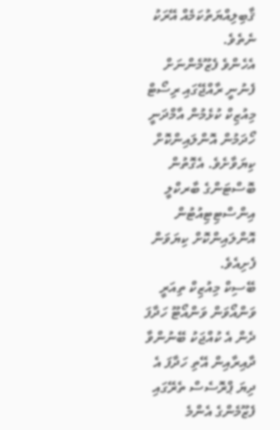ޤާބިލިއްޔަތުކަމެއް އޭރަކު ނެތެވެ.
އެހެންވެ ފެޒޫމެންނަށް ފެނުނީ ރާއްޖޭގައި ރިސޯޓް މިއުޒިކް ކުޅެމުން އާމްދަނީ ހޯދަމުން އޮންލައިންކޮށް ކިޔަވާށެވެ. އެގޮތުން ބޮސްޓަންގެ ބާރކްލީ އިންސްޓިޓިއުޓުން އޮންލައިންކޮށް ކިޔަވަން ފެށިއެވެ.
ބޭސިކް މިއުޒިކް ތިއަރީ ވަންއޯވަން ވަންއޯޓޫ ހަދާފަ ދެން އެ ކުއްޖަކު ބޭނުންވާ ދާއިރާއިން އޭތި ހަދާފަ އެ ދިޔަ ޕްރޮސެސް ތެރޭގައި ފެޒޫމެންގެ އެންމެ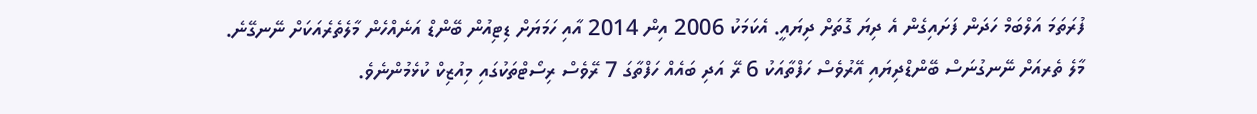ފުރަތަމަ އަލްބަމް ހަދަން ފަށައިގެން އެ ދިޔަ ގޮތަށް ދިޔައީ. އެކަމަކު 2006 އިން 2014 އާއި ހަމަޔަށް ޑިޓިއުން ބޭންޑް އަނެއްހެން މާލެތެރެއަކަށް ނޭނގޭނެ.
މާލެ ތެރއަށް ނޭނގުނަސް ބޭންޑްދިޔައި އޭރުވެސް ހަފްތާއަކު 6 ރޭ އަދި ބައެއް ހަފްތާގަ 7 ރޭވެސް ރިސޯޓްތަކުގައި މިއުޒިކް ކުޅެމުންނެވެ.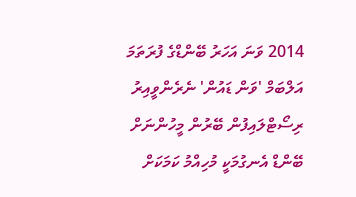2014 ވަނަ އަހަރު ބޭންޑްގެ ފުރަތަމަ އަލްބަމް 'ވަން ޑައުން' ނެރެންވީއިރު ރިސޯޓްލައިފުން ބޭރުން މީހުންނަށް ބޭންޑް އެނގުމަކީ މުހިއްމު ކަމަކަށް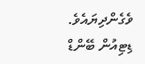ވެގެންދިޔައެވެ. ޑިޓިއުން ބޭންޑް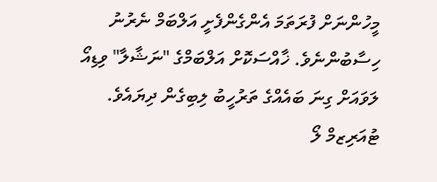މީހުންނަށް ފުރަތަމަ އެންގެންފެށީ އަލްބަމް ނެރުނު ހިސާބުންނެވެ. ޚާއްސަކޮށް އަލްބަމްގެ "ނަޝާލާ" ވިޑިއޯ ލަވައަށް ގިނަ ބައެއްގެ ތަރުހީބު ލިބިގެން ދިޔައެވެ.
ޓުއަރިޒމް ލޯ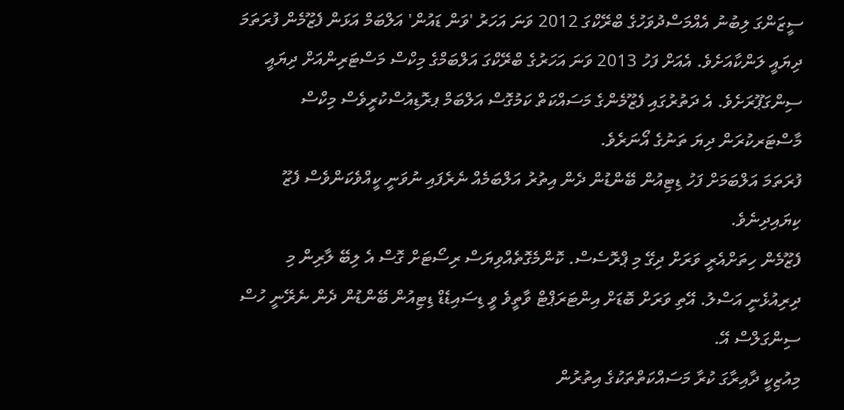ސީޒަންގަ ލިބުނު އެއްމަސްދުވަހުގެ ބްރޭކްގަ 2012 ވަނަ އަހަރު 'ވަން ޑައުން' އަލްބަމް އަޅަން ފެޒޫމެން ފުރަތަމަ ދިޔައީ ލަންކާއަށެވެ. އެއަށް ފަހު 2013 ވަނަ އަހަރުގެ ބްރޭކްގަ އަލްބަމްގެ މިކްސް މަސްޓަރިންއަށް ދިޔައީ ސިންގަޕޫރަށެވެ. އެ ދަތުރުގައި ފެޒޫމެންގެ މަސައްކަތް ކަމުގޮސް އަލްބަމް ޕރޮޑިއުސްކުރީވެސް މިކްސް މާސްޓަރކުރަން ދިޔަ ތަނުގެ އޯނަރެވެ.
ފުރަތަމަ އަލްބަމަށް ފަހު ޑިޓިއުން ބޭންޑުން ދެން އިތުރު އަލްބަމެއް ނެރެފައި ނުވަނީ ކީއްވެކަންވެސް ފެޒޫ ކިޔައިދިނެވެ.
ފެޒޫމެން ހިތަށްއެރީ ވަރަށް ދިގޭ މި ޕްރޮސެސް. ކޮންމެގޮތެއްވިޔަސް ރިސޯޓަށް ގޮސް އެ ލިބޭ ލާރިން މި ދިރިއުޅެނީ އަސްލު. އޭތި ވަރަށް ބޮޑަށް އިންޓަރަޕްޓް ވާތީވެ ވީ ޑިސައިޑެޑް ޑިޓިއުން ބޭންޑުން ދެން ނެރޭނީ ހުސް ސިންގަލްސް އޭ.
މިއުޒިކީ ދާއިރާގަ ކުރާ މަސައްކަތްތަކުގެ އިތުރުން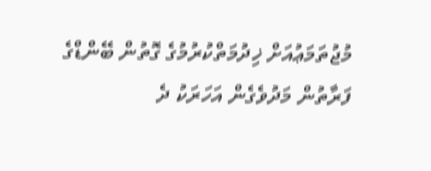މުޖުތަމަޢުއަށް ޚިދުމަތްކުރުމުގެ ގޮތުން ބޭންޑްގެ ފަރާތުން މަދުވެގެން އަހަރަކު ދެ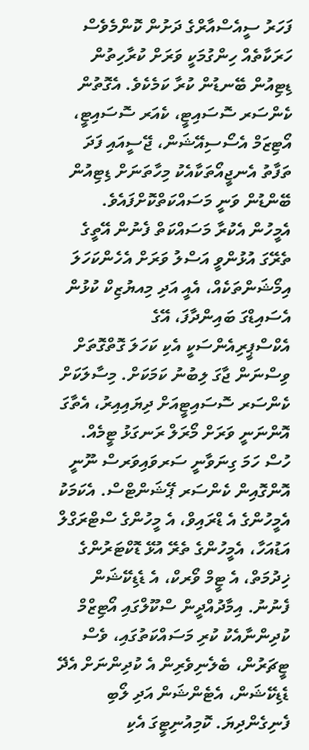ފަހަރު ސީއެސްއާރްގެ ދަށުން ކޮންމެވެސް ހަރަކާތެއް ހިންގުމަކީ ވަރަށް ކުރާހިތުން ޑިޓިއުން ބޭނޑުން ކުރާ ކަމެކެވެ. އެގޮތުން ކެންސަރ ސޮސައިޓީ، ކެއަރ ސޮސައިޓީ، އޯޓިޒަމް އެސޯސިއޭޝަން، ޖޭސީއައި ފަދަ ތަފާތު އެނޖީއޯތަކާއެކު މިހާތަނަށް ޑިޓިއުން ބޭންޑުން ވަނީ މަސައްކަތްކޮށްފައެވެ.
އެމީހުން އެކުރާ މަސައްކަތް ފެނުން އޭތީގެ ތެރޭގަ އުޅުންވީ އަސްލު ވަރަށް އެހެންކަހަލަ އިމޯޝަންތަކެއް، އެއީ އަދި މިއޔުޒިކް ކުޅުން އެސައިޑްގަ ބައިންދާފަ، އޭގެ އެކްސްޕީރިއެންސަކީ އެކި ކަހަލަ ގޮތްގޮތަށް ވިސްނަން ޖާގަ ލިބުނު ކަމަކަށް. މިސާލަކަށް ކެންސަރ ސޮސައިޓީއަށް ދިޔައިއިރު، އެތާގަ އޮންނަނީ ވަރަށް މޯރަލް ރަނގަޅު ޓީމެއް. ހުސް ހަމަ ގިނަވާނީ ސަރވައިވަރސް ނޫނީ އޮންގޮއިން ކެންސަރ ޕޭޝަންޓްސް. އެކަމަކު އެމީހުންގެ އެ ޑްރައިވް، އެ މީހުންގެ ސްޓްރަގްލް އަޑުއަހާ، އެމީހުންގެ ތެރޭ އުޅޭ ޑޮކްޓަރުންގެ ޚިދުމަތް، އެ ޓީމް ވޯރކް، އެ ޑެޑިކޭޝަން ފެނުނު. އިމާދުއްދީން ސްކޫލްގައި އޯޓިޒްމް ކުދިންނާއެކު ކުރި މަސައްކަތުގައި، ވެސް ޓީޗަރުން، ބެލެނިވެރިން އެ ކުދިންނަށް އެދޭ ޑެޑިކޭޝަން، އެޓެންޝަން އަދި ލޯބި ފެނިގެންދިޔަ. ކޮމިއުނިޓީގަ އެކި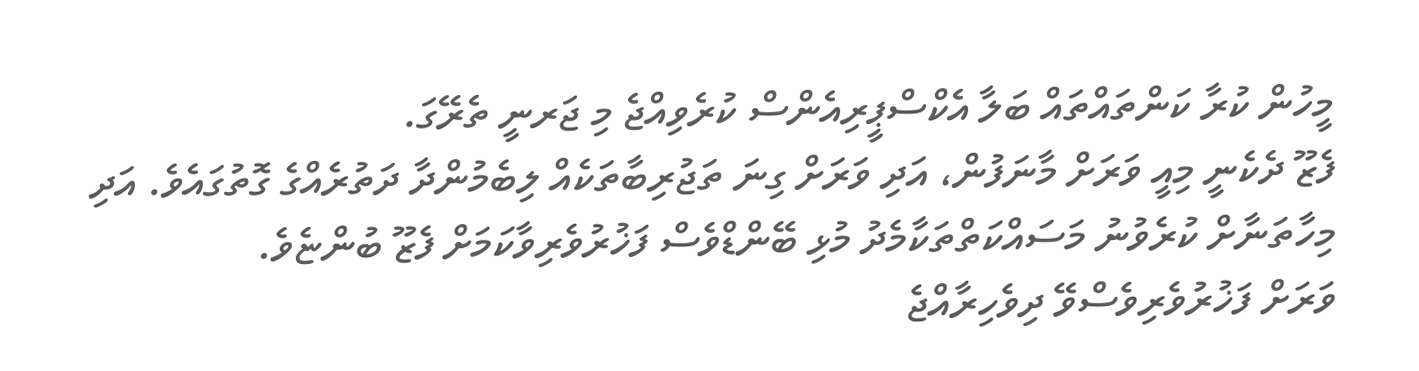މީހުން ކުރާ ކަންތައްތައް ބަލާ އެކްސްޕީރިއެންސް ކުރެވިއްޖެ މި ޖަރނީ ތެރޭގަ.
ފެޒޫ ދެކެނީ މިއީ ވަރަށް މާނަފުން، އަދި ވަރަށް ގިނަ ތަޖުރިބާތަކެއް ލިބެމުންދާ ދަތުރެއްގެ ގޮތުގައެވެ. އަދި މިހާތަނާށް ކުރެވުނު މަސައްކަތްތަކާމެދު މުޅި ބޭންޑްވެސް ފަޚުރުވެރިވާކަމަށް ފެޒޫ ބުންޏެވެ.
ވަރަށް ފަޚުރުވެރިވެސްވޭ ދިވެހިރާއްޖެ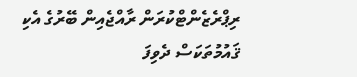ރިޕްރެޒެންޓްކުރަން ރާއްޖެއިން ބޭރުގެ އެކި ޤައުމުތަކަސް ދެވިފަ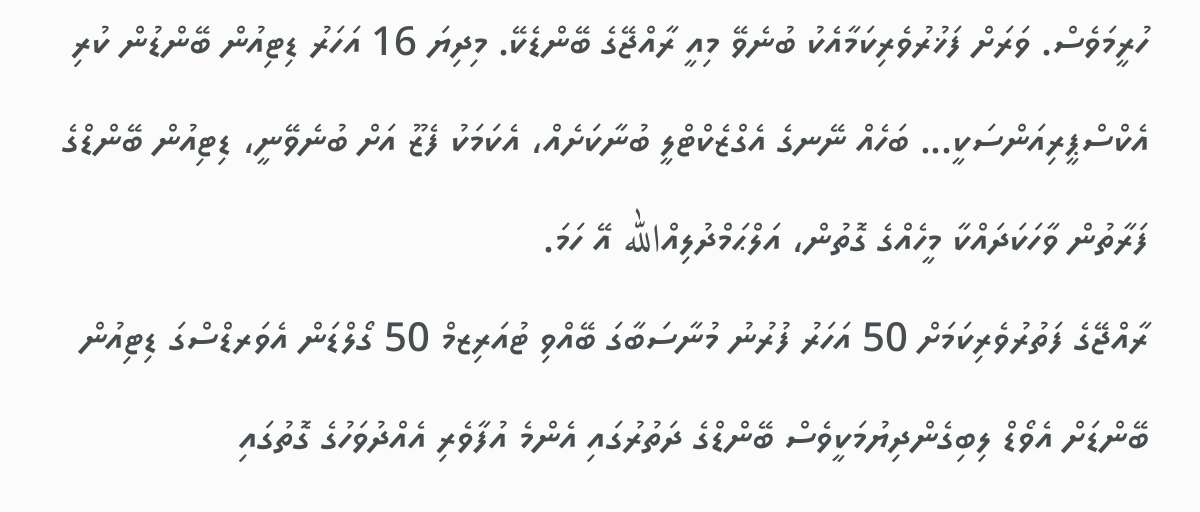ހުރީމަވެސް. ވަރަށް ފަޚުރުވެރިކަމާއެކު ބުނެވޭ މިއީ ރާއްޖޭގެ ބޭންޑެކޭ. މިދިޔަ 16 އަހަރު ޑިޓިއުން ބޭންޑުން ކުރި އެކްސްޕީރިއަންސަކީ... ބަހެއް ނޭނގެ އެގްޒެކްޓްލީ ބުނާކަށެއް، އެކަމަކު ފެޒޫ އަށް ބުނެވޭނީ، ޑިޓިއުން ބޭންޑްގެ ފަރާތުން ވާހަކަދައްކާ މީހެއްގެ ގޮތުން، އަލްޙަމްދުލިއްالله އޭ ހަމަ.
ރާއްޖޭގެ ފަތުރުވެރިކަމަށް 50 އަހަރު ފުރުނު މުނާސަބާގަ ބޭއްވި ޓުއަރިޒމް 50 ގޯލްޑަން އެވަރޑްސްގަ ޑިޓިއުން ބޭންޑަށް އެވޯޑް ލިބިގެންދިޔުމަކީވެސް ބޭންޑްގެ ދަތުރުގައި އެންމެ އުފާވެރި އެއްދުވަހުގެ ގޮތުގައި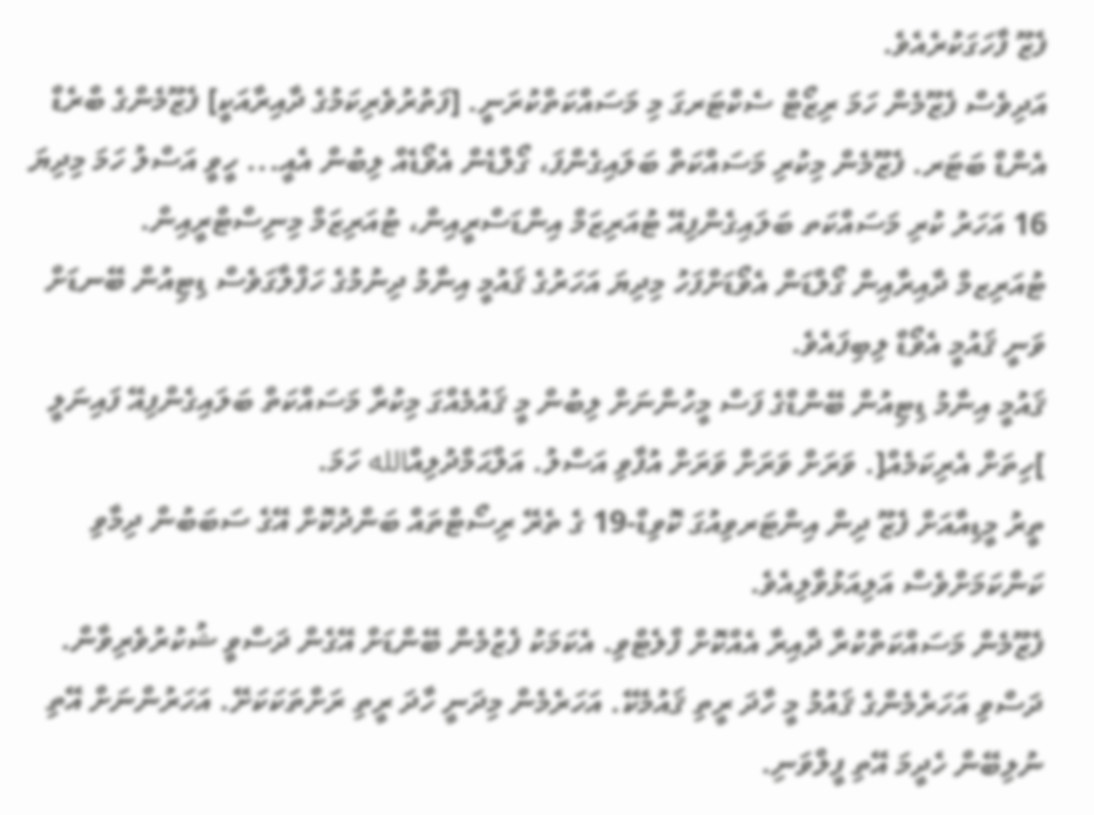ފެޒޫ ފާހަގަކުރެއެވެ.
އަދިވެސް ފެޒޫމެން ހަމަ ރިޒޯޓް ސެކްޓަރގަ މި މަސައްކަތްކުރަނީ. [ފަތުރުވެރިކަމުގެ ދާއިރާއަކީ] ފެޒޫމެންގެ ބްރެޑް އެންޑް ބަޓަރ. ފެޒޫމެން މިކުރި މަސައްކަތް ބަލައިގެންފަ، ގޯލްޑެން އެވޯޑެއް ލިބުން އެއީ... ހީވީ އަސްލު ހަމަ މިދިޔަ 16 އަހަރު ކުރި މަސައްކަތ ބަލައިގެންފިއޭ ޓުއަރިޒަމް އިންޑަސްރީއިން، ޓުއަރިޒަމް މިނިސްޓްރީއިން.
ޓުއަރިޒމް ދާއިރާއިން ގޯލްޑަން އެވޯޑަށްފަހު މިދިޔަ އަހަރުގެ ޤައުމީ އިނާމު ދިނުމުގެ ހަފްލާގަވެސް ޑިޓިއުން ބޭނޑަށް ވަނީ ޤައުމީ އެވޯޑް ލިބިފައެވެ.
ޤައުމީ އިނާމު ޑިޓިއުން ބޭންޑްގެ ފަސް މީހުންނަށް ލިބުން މީ ޤައުމެއްގަ މިކުރާ މަސައްކަތް ބަލައިގެންފިއޭ ފައިނަލީ ]ހިތަށް އެރިކަމެއް[. ވަރަށް ވަރަށް ވަރަށް އުފާވި އަސްލު. އަލްޙަމްދުލިއްالله ހަމަ.
ތީރު މީޑިއާއަށް ފެޒޫ ދިން އިންޓަރވިއުގަ ކޮވިޑް-19 ގެ ތެރޭ ރިސޯޓްތައް ބަންދުކޮށް އޭގެ ސަބަބުން ދިމާވި ކަންކަމަށްވެސް އަލިއަޅުވާލިއެވެ.
ފެޒޫމެން މަސައްކަތްކުރާ ދާއިރާ އެއްކޮށް ފްލެޓްވި. އެކަމަކު ފެޒުމެން ބޭންޑަށް އޭގެން ދަސްވީ ޝުކުރުވެރިވާން. ދަސްވި އަހަރެމެންގެ ޤައުމު މީ ހާދަ ރީތި ޤައުމެކޭ. އަހަރެމެން މިދަނީ ހާދަ ރީތި ރަށްތަކަކަށޭ. އަހަރުންނަށް އޭތި ނުލިބޭން ހެދީމަ އޭތި ފީލްވަނި.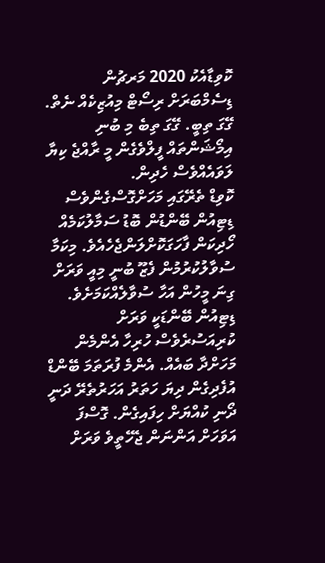ކޮވިޑާއެކު 2020 މަރޗުން ޑިސެމްބަރަށް ރިސޯޓް މިއުޒިކެއް ނެތް. ގޭގަ ތިބީ. ގޭގަ ތިބެ މި ބުނި އިމޯޝަންތައް ފީލްވެގެން މީ ރާއްޖެ ކިޔާ ލަވައެއްވެސް ހެދިން.
ކޮވިޑް ތެރޭގައި މަހަށްގޮސްގެންވެސް ޑިޓިއުން ބޭންޑުން ބޮޑު ސަމާލުކަމެއް ހޯދިކަން ފާހަގަކޮށްލަންޖެހެއެވެ. މިކަމާ ސުވާލުކުރުމުން ފެޒޫ ބުނީ މިއީ ވަރަށް ގިނަ މީހުން އަހާ ސުވާލެއްކަމަށެވެ.
ޑިޓިއުން ބޭންޑަކީ ވަރަށް ކުރިއަސުރެވެސް ހުރިހާ އެންމެން މަހަށްދާ ބައެއް. އެންމެ ފުރަތަމަ ބޭންޑް އުފެދިގެން ދިޔަ ހަތަރު އަހަރުތެރޭ ދަނީ ދޯނި ކުއްޔަށް ހިފައިގެން. ގޮސްފަ އަވަހަށް އަންނަން ޖެހޭތީވެ ވަރަށް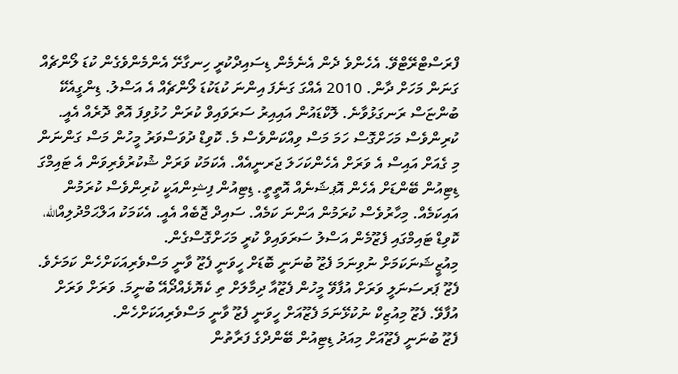ފްރަސްޓްރޭޓްވޭ. އެހެންވެ ދެން އެނެމެން ޑިސައިދްކުރީ ހިނގާށޭ އެންމެންވެގެން ކުޑަ ލޯންޗެއް ގަނަން މަހަށް ދާން. 2010 އެއްގަ ގަނެފަ އިންނަ ކުޑަކުޑަ ލޯންޗެއް އެ އަސްލު. ޑިންގީއެކޭ ބުންޏަސް ރަނގަޅުވާނެ. ލޮކްޑައުން އައިއިރު ސަރަވައިވް ކުރަން ހުޅުވިފަ އޮތް ދޮރެއް އެއީ. ކުރިންވެސް މަހަށްގޮސް ހަމަ މަސް ވިއްކަންވެސް މެ. ކޮވިޑް ދުވަސްވަރު މީހުން މަސް ގަންނަން މި ގެއަށް އައިސް އެ ވަރަށް އެހެންކަހަލަ ޖަރނީއެއް. އެކަމަކު ވަރަށް ޝުކުރުވެރިވަން އެ ޓައިމްގަ ޑިޓިއުން ބޭންޑަށް އެހެން އޮޕޝަނެއް އޮތީތީ. ޑިޓިއުން ފިޝިންއަކީ ކުރިންވެސް ކުރަމުން އައިކަމެއް. މިހާރުވެސް ކުރަމުން އަންނަ ކަމެއް. ސައިދް ޖޮބެއް އެއީ. އެކަމަކު އަލްޙަމްދުލިއްالله، ކޮވިޑް ޓައިމްގައި ފެޒޫމެން އަސްލު ސަރަވައިވް ކުރީ މަހަށްގޮސްގެން.
މިއުޒީޝަނަކަމަށް ނުވިނަމަ ފެޒޫ ބުނަނީ ބޮޑަށް ހީވަނީ ފެޒޫ ވާނީ މަސްވެރިއަކަށްހެން ކަމަށެވެ.
ފެޒޫ ޕަރސަނަލީ ވަރަށް އުފާވޭ މީހުން ފެޒޫއާ ދިމާލަށް ތި ކެޔޮޅެއްދޯއޭ ބުނީމަ. ވަރަށް ވަރަށް އުފާވޭ. ފެޒޫ މިއުޒިކް ނުކުޅޭނަމަ ފެޒޫއަށް ހީވަނީ ފެޒޫ ވާނީ މަސްވެރިއަކަށްހެން.
ފެޒޫ ބުނަނީ ފެޒޫއަށް މިއަދު ޑިޓިއުން ބޭންދްގެ ފަރާތުން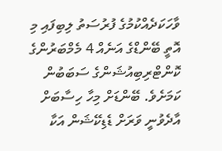ވާހަކަދެއްކުމުގެ ފުރުސަތު ލިބިފައި މި އޮތީ ބޭންޑްގެ އަނެއް 4 މެމްބަރުންގެ ކޮންޓްރިބިއުޝަންގެ ސަބަބުން ކަމަށެވެ. ބޭންޑަށް މިހާ ހިސާބަށް އާދެވުނީ ވަރަށް ޑެޑިކޭޝަން އަކާ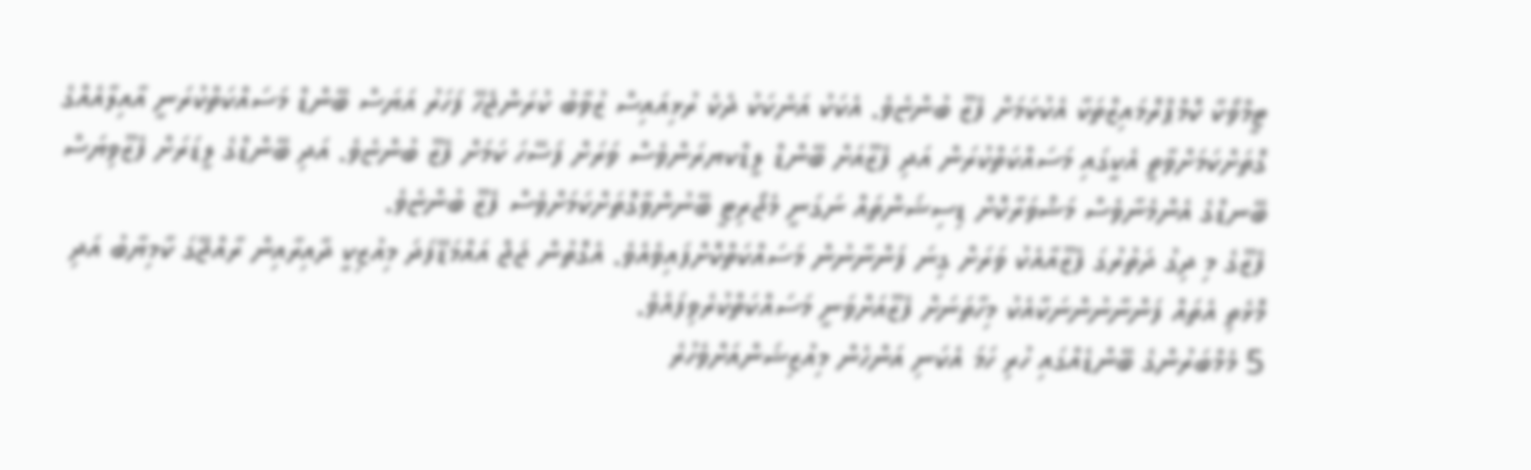ޓީމްވޯކާ ކޮމްޕްރޮމައިޒްތަކާ އެކުކަމަށް ފެޒޫ ބުންޏެވެ. އެކަކު އަނެކަކު ދެކެ ރުޅިއައިސް ޒުވާބު ކުރަންޖެހޭ ފަހަރު އަޔަސް ބޭންޑް މަސައްކަތްކުރަނީ އާއިލާއެއްގެ ގޮތަށްކަމަށްވާތީ އެކީގައި މަސައްކަތްކުރަން އަދި ފެޒޫއަށް ބޭންޑް ލީޑްކޔރަންވެސް ވަރަށް ފަސޭހަ ކަމަށް ފެޒޫ ބުންޏެވެ. އަދި ބޭންޑްގެ ލީޑަރަށް ފެޒޫވިޔަސް ބޭނޑްގެ އެންމެނާވެސް މަޝްވަރާކޮށް ޑިސިޝަންތައް ނަގަނީ މެޖޯރިޓީ ބޭނުންވާގޮތަށްކަމަށްވެސް ފެޒޫ ބުންޏެވެ.
ފެޒޫގެ މި ދިގު ދަތުރުގަ ފެޒޫއާއެކު ވަރަށް ގިނަ ފަންނާނުން މަސައްކަތްކޮށްފައިވެއެވެ. އެގޮތުން ޖަޖް އައްމަޑޭފަދަ މިއުޒިކީ ދާއިރާއިން ރާއްޖޭގަ ކާމިޔާބު އަދި މޮޅެތި އެތައް ފަންނާނުންނަކާއެކު މިހާތަނަށް ފެޒޫއަށްވަނީ މަސައްކަތްކުރެވިފައެވެ.
5 މެމްބަރުންގެ ބޭންޑެއްގައި ހުރި ހަމަ އެކަނި އަންހެން މިއުޒިޝަންއަށްވެހުރެ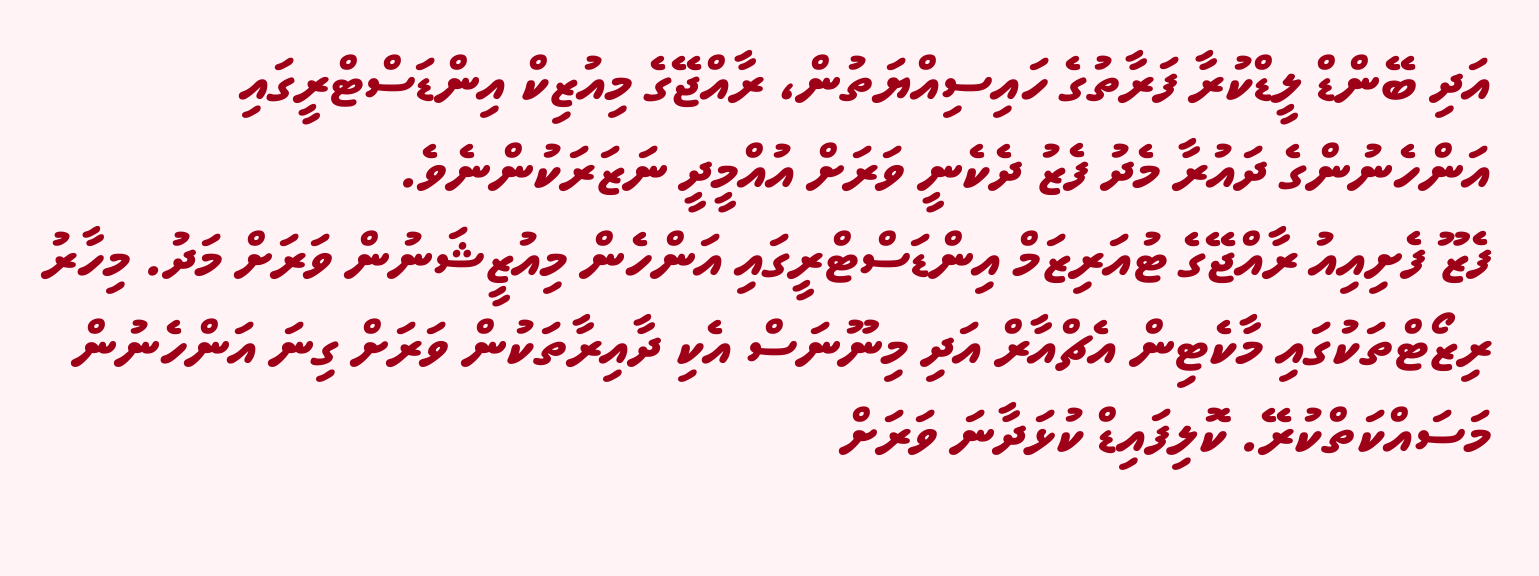އަދި ބޭންޑް ލީޑްކުރާ ފަރާތުގެ ހައިސިއްޔަތުން، ރާއްޖޭގެ މިއުޒިކް އިންޑަސްޓްރީގައި އަންހެނުންގެ ދައުރާ މެދު ފެޒު ދެކެނީ ވަރަށް އުއްމީދީ ނަޒަރަކުންނެވެ.
ފެޒޫ ފެށިއިއު ރާއްޖޭގެ ޓުއަރިޒަމް އިންޑަސްޓްރީގައި އަންހެން މިއުޒީޝަނުން ވަރަށް މަދު. މިހާރު ރިޒޯޓްތަކުގައި މާކެޓިން އެޗްއާރް އަދި މިނޫނަސް އެކި ދާއިރާތަކުން ވަރަށް ގިނަ އަންހެނުން މަސައްކަތްކުރޭ. ކޮލިފައިޑް ކުޅަދާނަ ވަރަށް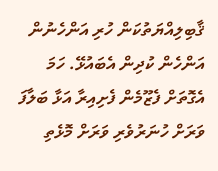ޤާބިލިއްޔަތުކަން ހުރި އަންހެނުން އަންހެން ކުދިން އެބައުޅޭ. ހަމަ އެގޮތަށް ފެޒޫމެން ފެށިއިރާ އަޅާ ބަލާފަ ވަރަށް ހުނަރުވެރި ވަރަށް މޮޅެތި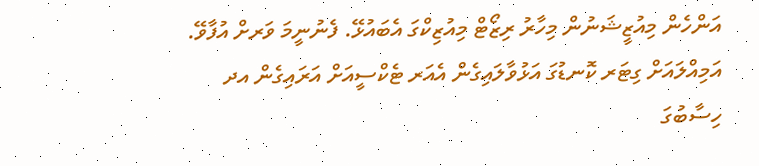އަންހެން މިއުޒީޝަނުން މިހާރު ރިޒޯޓް މިއުޒިކްގަ އެބައުޅޭ. ފެނުނީމަ ވަރށް އުފާވޭ. އަމިއްލައަށް ގިޓަރ ކޮނޑުގަ އަޅުވާލައިގެން އެއަރ ޓެކްސީއަށް އަރައިގެން އދ ހިސާބުގަ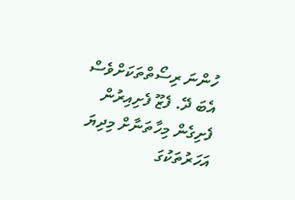ހުންނަ ރިސޯތްތަކަށްވެސް އެބަ ދޭ. ފެޒޫ ފެށިއިރުން ފެށިގެން މިހާތަނާށް މިދިޔަ އަހަރުތަކުގަ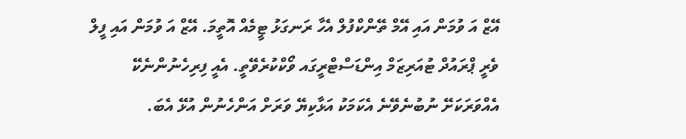އޭޒް އަ ވުމަން އައި އޭމް ތޭންކްފުލް އެހާ ރަނގަޅު ޓީމެއް އޮތީމަ. އޭޒް އަ ވުމަން އައި ފީލް ވެރީ ޕްރައުދް ޓުއަރިޒަމް އިންޑަސްޓްރީގައ ވޯކްކުރެވޭތީ. އެއީ ފިރިހެނުންނެކޭ އެއްވަރަކަށޭ ނުބުނެވޭނެ އެކަމަކު އަޅާކިޔޭ ވަރަށް އަންހެނުން އުޅޭ އެބަ.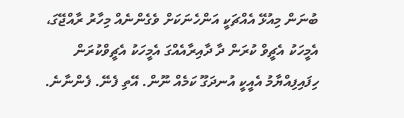ބުނަން މިއުޅޭ އެއްޗަކީ އަންހެނަކަށް ވެގެންނެއް މިހާރު ރާއްޖޭގަ، އެމީހަކު އެޗީވް ކުރަން ދާ ދާއިރާއެއްގަ އެމީހަކު އެޗީވްކުރަން ހިފައިފިއްޔާމު އެއީކީ އުނދަގޫ ކަމެއް ނޫން. އޭތި ފެނޭ. ފެންނާނެ.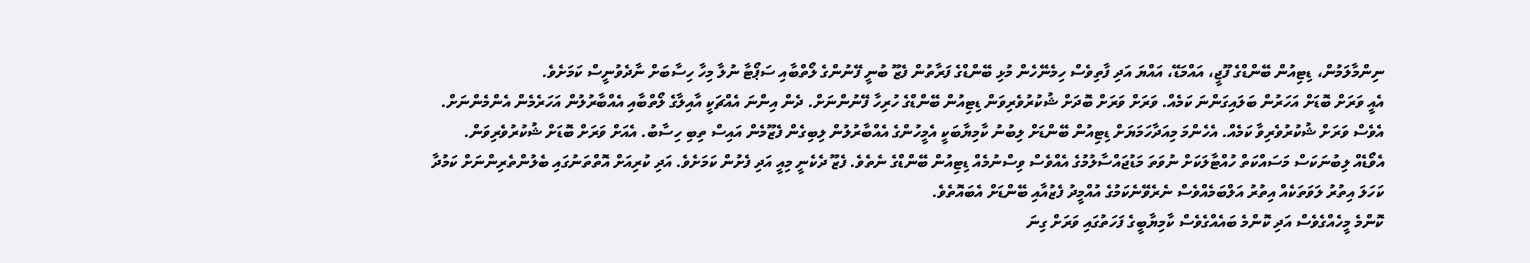ނިންމާލަމުން، ޑިޓިއުން ބޭންޑްގެ ފޫޖީ، އައްމަޑޭ، އައްޔަ އަދި ފާތިވެސް ހިމެނޭހެން މުޅި ބޭންޑްގެ ފަރާތުން ފެޒޫ ބުނީ ފޭނުންގެ ލޯތްބާއި ސަޕޯޓާ ނުލާ މިހާ ހިސާބަށް ނާދެވުނީސް ކަމަށެވެ.
އެއީ ވަރަށް ބޮޑަށް އަހަރުން ބަލައިގަންނަ ކަމެއް. ވަރަށް ވަރަށް ބޮދަށް ޝުކުރުވެރިވަން ޑިޓިއުން ބޭންޑްގެ ހުރިހާ ފޭނުންނަށް. ދެން އިންނަ އެއްޗަކީ އާއިލާގެ ލޯތްބާއި އެއްބާރުލުން އަހަރެމެން އެންމެންނަށް. އެވެސް ވަރަށް ޝުކުރުވެރިވާ ކަމެއް. އެހެންމަ މިއަދާހަމަޔަށް ޑިޓިއުން ބޭންޑަށް ލިބުނު ކާމިޔާބަކީ އެމީހުންގެ އެއްބާރުލުން ލިބިގެން ފެޒޫމެން އައިސް ތިބި ހިސާބު. އެއަށް ވަރަށް ބޮޑަށް ޝުކުރުވެރިވަން.
އެވޯޑެއް ލިބުނަކަސް މަސައްކަތް ހުއްޓާލަކަށް ނުވަތަ މަޑުޖައްސާލުމުގެ އެއްވެސް ވިސްނުމެއް ޑިޓިއުން ބޭންޑްގެ ނެތެވެ. ފެޒޫ ދެކެނީ މިއީ އަދި ފެށުން ކަމަށެވެ. އަދި ކުރިއަށް އޮތްތަނުގައި ބެލުންތެރިންނަށް ކަމުދާ ކަހަލަ އިތުރު ލަވަތަކެއް އިތުރު އަލްބަމެއްވެސް ނެރެވޭނެކަމުގެ އުއްމީދު ފެޒުއާއި ބޭންޑަށް އެބައޮތެވެ.
ކޮންމެ މީހެއްގެވެސް އަދި ކޮންމެ ބައެއްގެވެސް ކާމިޔާބީގެ ފަހަތުގައި ވަރަށް ގިނަ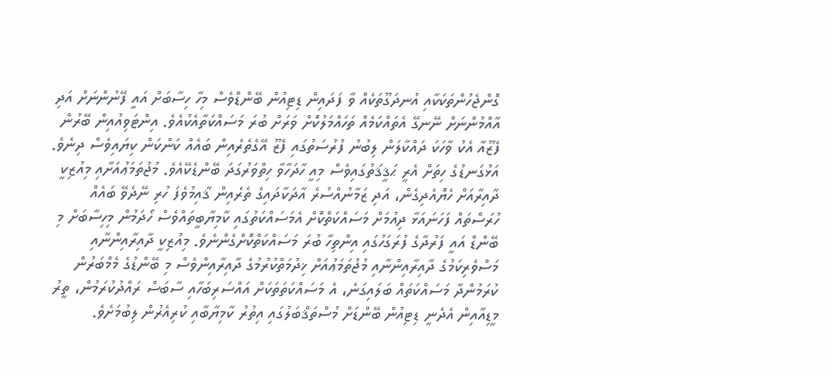ގޮންޖެހުންތަކަކާއި އުނދަގޫތަކެއް ވާ ފަދައިން ޑިޓިއުން ބޭންޑްވެސް މިހާ ހިސާބަށް އައީ ފޭނުންނަށް އަދި އާއްމުންނަށް ނޭނގޭ އެތައްކަމެއް ތަހައްމަލުކޮށް ވަރަށް ބުރަ މަސައްކަތާއެކުއެވެ. އިންޓަވިއުއިން ބޭރުން ފެޒޫއާ އެކު ވާހަކަ ދައްކާލަން ލިބުނު ފުރުސަތުގައި ފެޒޫ އޭގެތެރެއިން ބައެއް ކަންކަން ކިޔައިވެސް ދިނެވެ. އަޅުގަނޑުގެ ހިތަށް އެރީ ޙަޤީޤަތުގައިވެސް މިއީ ހާދަހާވާ ހިތްވަރުގަދަ ބޭންޑެކޭއެވެ. މުޖުތަމަޢުއަށާއި މިއުޒިކީ ދާއިރާއަށް ހެޔޮއެދިގެން، އަދި ޒަމާނުއްސުރެ އާދަކާދައިގެ ތެރެއިން ޤާއިމުވެފަ ހުރި ނޭދެވޭ ބައެއް ހުރަސްތައް ފަހަނައަޅާ ދިއުމަށް މަސައްކަތްކޮށް އެމަސައްކަތުގައި ކާމިޔާބީތައްވެސް ހޯދަމުން މިހިސާބަށް މި ބޭންޑް އައީ ފަރުދާގެ ފުރަގަހުގައި އިންތިހާ ބުރަ މަސައްކަތްކޮށްގެންނެވެ. މިއުޒިކީ ދާއިރާއިންނާއި މަސްވެރިކަމުގެ ދާއިރާއިންނާއި މުޖުތަމަޢުއަށް ޚިދުމަތްކުރުމުގެ ދާއިރާއިންވެސް މި ބޭންޑުގެ މެމްބަރުން ކުރަމުންދާ މަސައްކަތައް ބަލައިގަނެ، އެ މަސައްކަތަތަކަށް އައްސަރިބަހާއި ސާބަސް ރައްދުކުރަމުން، ތީރު މީޑިއާއިން އެދެނީ ޑިޓިއުން ބޭންޑަށް މުސްތަޤްބަލުގައި އިތުރު ކާމިޔާބާއި ކުރިއެރުން ލިބުމަށެވެ.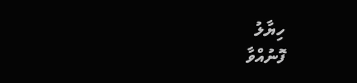ހިޔާލު
ފޮނުއްވާ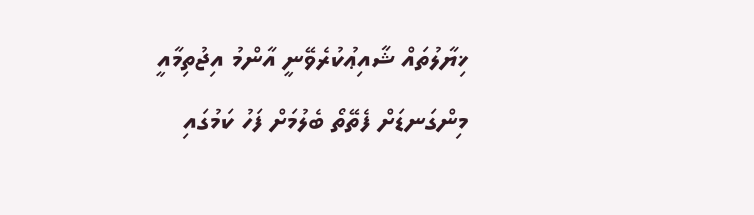ޚިޔާލުތައް ޝާއިޢުކުރެވޭނީ އާންމު އިޖުތިމާއީ މިންގަނޑަށް ފެތޭތޯ ބެލުމަށް ފަހު ކަމުގައި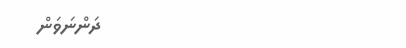ދަންނަވަން